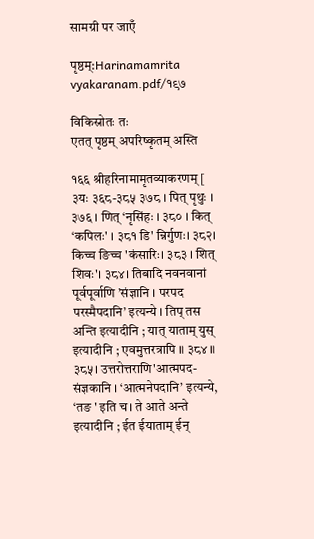सामग्री पर जाएँ

पृष्ठम्:Harinamamrita vyakaranam.pdf/१९७

विकिस्रोतः तः
एतत् पृष्ठम् अपरिष्कृतम् अस्ति

१६६ श्रीहरिनामामृतव्याकरणम् [ ३यः ३६८-३८५ ३७८ । पित् पृथुः । ३७६ । णित् ‘नृसिंहः । ३८० । कित् ‘कपिलः' । ३८१ डि' न्निर्गुणः। ३८२। किच्च ङिच्च 'कंसारिः। ३८३ । शित् शिवः'। ३८४। तिबादि नवनवानां पूर्वपूर्वाणि ’संज्ञानि । परपद परस्मैपदानि’ इत्यन्ये । तिप् तस अन्ति इत्यादीनि ; यात् याताम् युस् इत्यादीनि ; एवमुत्तरत्रापि ॥ ३८४ ॥ ३८५। उत्तरोत्तराणि'आत्मपद-संज्ञकानि । ‘आत्मनेपदानि’ इत्यन्ये, ‘तङ ' इति च। ते आते अन्ते इत्यादीनि ; ईत ईयाताम् ईन्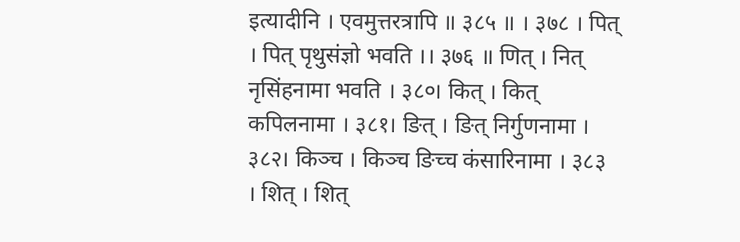इत्यादीनि । एवमुत्तरत्रापि ॥ ३८५ ॥ । ३७८ । पित् । पित् पृथुसंज्ञो भवति ।। ३७६ ॥ णित् । नित् नृसिंहनामा भवति । ३८०। कित् । कित् कपिलनामा । ३८१। ङित् । ङित् निर्गुणनामा । ३८२। किञ्च । किञ्च ङिच्च कंसारिनामा । ३८३ । शित् । शित्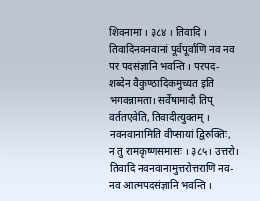शिवनामा । ३८४ । तिवादि । तिवादिनवनवानां पूर्वपूर्वाणि नव नव पर पदसंज्ञानि भवन्ति । परपद-शब्देन वैकुण्ठादिकमुच्यत इति भगवन्नामता। सर्वेषामादौ तिप् वर्ततएवेति, तिवादीत्युक्तम् । नवनवानामिति वीप्सायां द्विरुक्तिः, न तु रामकृष्णसमासः । ३८५। उत्तरो। तिवादि नवनवानामुत्तरोत्तराणि नव-नव आत्मपदसंज्ञानि भवन्ति ।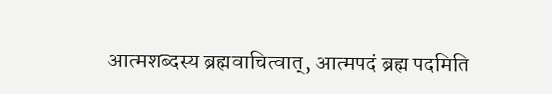आत्मशब्दस्य ब्रह्मवाचित्वात्, आत्मपदं ब्रह्म पदमिति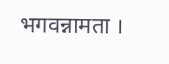भगवन्नामता ।